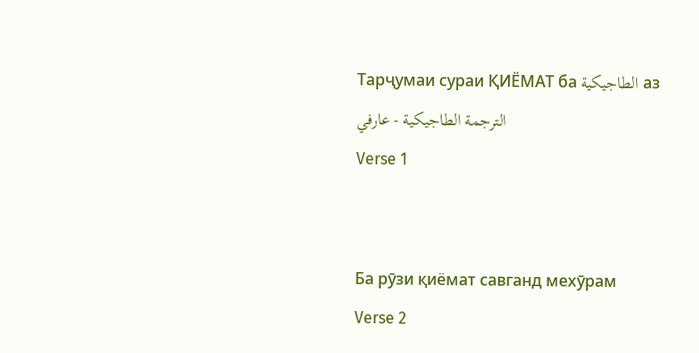Тарҷумаи сураи ҚИЁМАТ ба الطاجيكية аз الترجمة الطاجيكية - عارفي
Verse 1


Ба рӯзи қиёмат савганд мехӯрам
Verse 2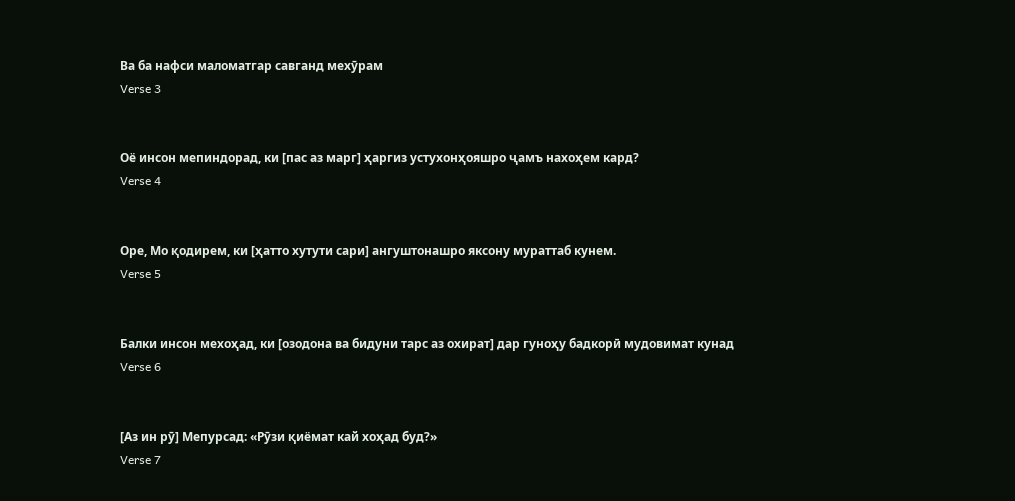Ва ба нафси маломатгар савганд мехӯрам
Verse 3


Оё инсон мепиндорад, ки [пас аз марг] ҳаргиз устухонҳояшро ҷамъ нахоҳем кард?
Verse 4


Оре, Мо қодирем, ки [ҳатто хутути сари] ангуштонашро яксону мураттаб кунем.
Verse 5


Балки инсон мехоҳад, ки [озодона ва бидуни тарс аз охират] дар гуноҳу бадкорӣ мудовимат кунад
Verse 6


[Аз ин рӯ] Мепурсад: «Рӯзи қиёмат кай хоҳад буд?»
Verse 7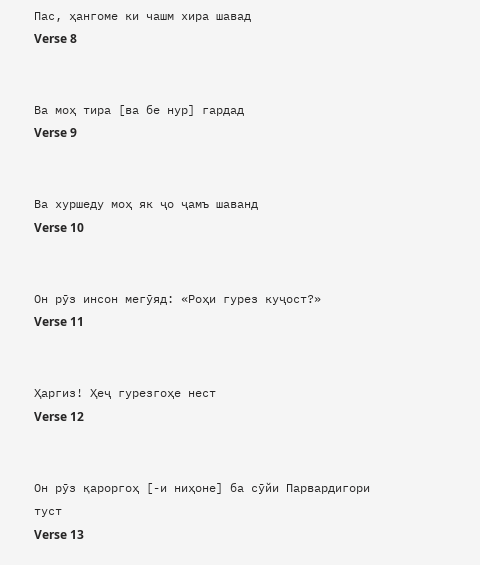Пас, ҳангоме ки чашм хира шавад
Verse 8


Ва моҳ тира [ва бе нур] гардад
Verse 9


Ва хуршеду моҳ як ҷо ҷамъ шаванд
Verse 10


Он рӯз инсон мегӯяд: «Роҳи гурез куҷост?»
Verse 11


Ҳаргиз! Ҳеҷ гурезгоҳе нест
Verse 12


Он рӯз қароргоҳ [-и ниҳоне] ба сӯйи Парвардигори туст
Verse 13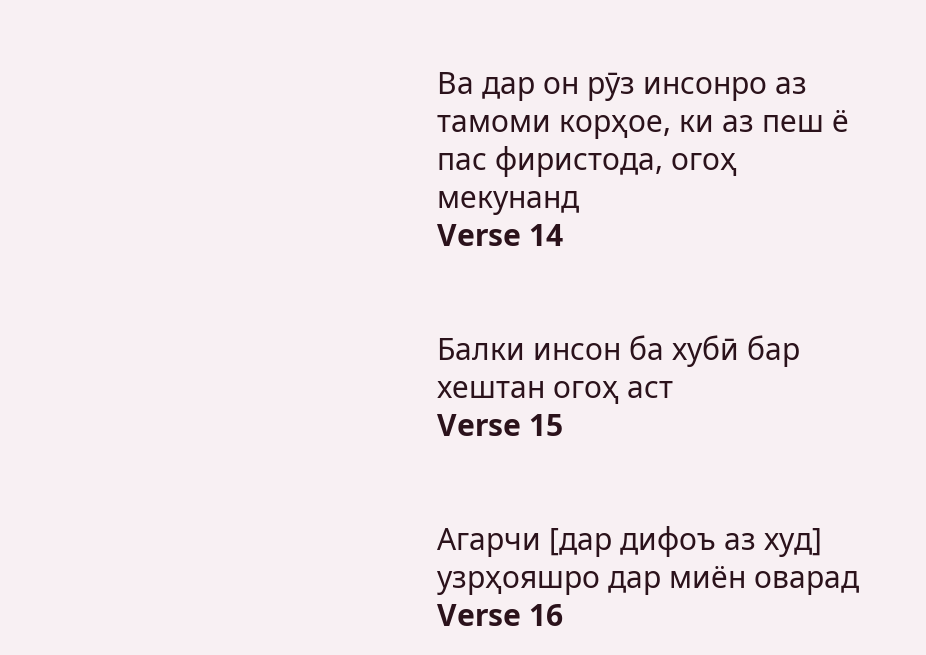Ва дар он рӯз инсонро аз тамоми корҳое, ки аз пеш ё пас фиристода, огоҳ мекунанд
Verse 14


Балки инсон ба хубӣ бар хештан огоҳ аст
Verse 15


Агарчи [дар дифоъ аз худ] узрҳояшро дар миён оварад
Verse 16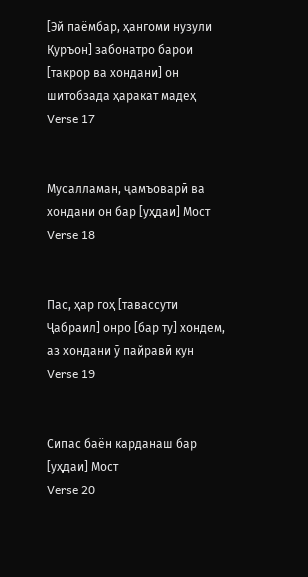[Эй паёмбар, ҳангоми нузули Қуръон] забонатро барои [такрор ва хондани] он шитобзада ҳаракат мадеҳ
Verse 17


Мусалламан, ҷамъоварӣ ва хондани он бар [уҳдаи] Мост
Verse 18


Пас, ҳар гоҳ [тавассути Ҷабраил] онро [бар ту] хондем, аз хондани ӯ пайравӣ кун
Verse 19


Сипас баён карданаш бар [уҳдаи] Мост
Verse 20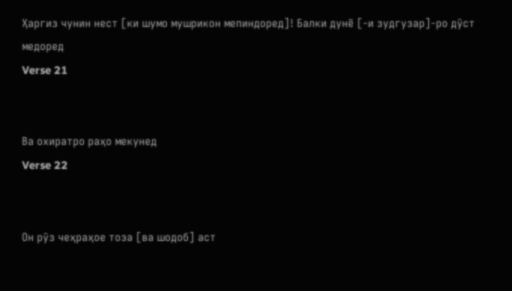Ҳаргиз чунин нест [ки шумо мушрикон мепиндоред]! Балки дунё [-и зудгузар]-ро дӯст медоред
Verse 21


Ва охиратро раҳо мекунед
Verse 22


Он рӯз чеҳраҳое тоза [ва шодоб] аст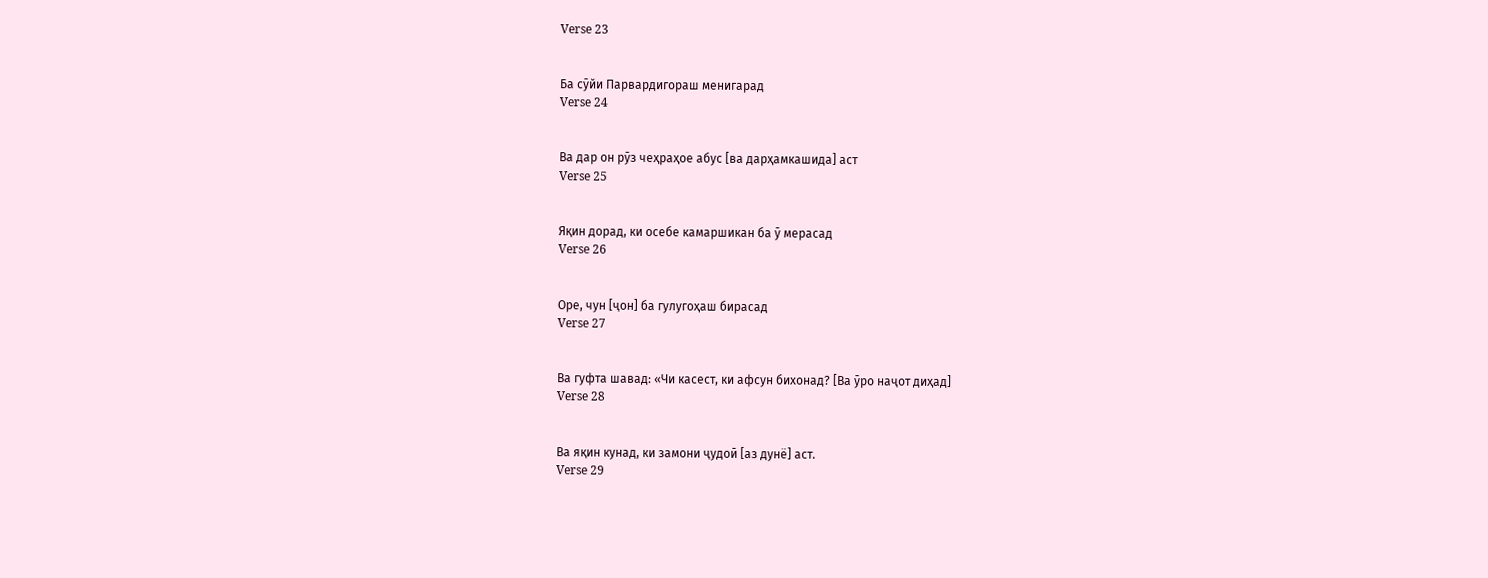Verse 23


Ба сӯйи Парвардигораш менигарад
Verse 24


Ва дар он рӯз чеҳраҳое абус [ва дарҳамкашида] аст
Verse 25


Яқин дорад, ки осебе камаршикан ба ӯ мерасад
Verse 26


Оре, чун [ҷон] ба гулугоҳаш бирасад
Verse 27


Ва гуфта шавад: «Чи касест, ки афсун бихонад? [Ва ӯро наҷот диҳад]
Verse 28


Ва яқин кунад, ки замони ҷудоӣ [аз дунё] аст.
Verse 29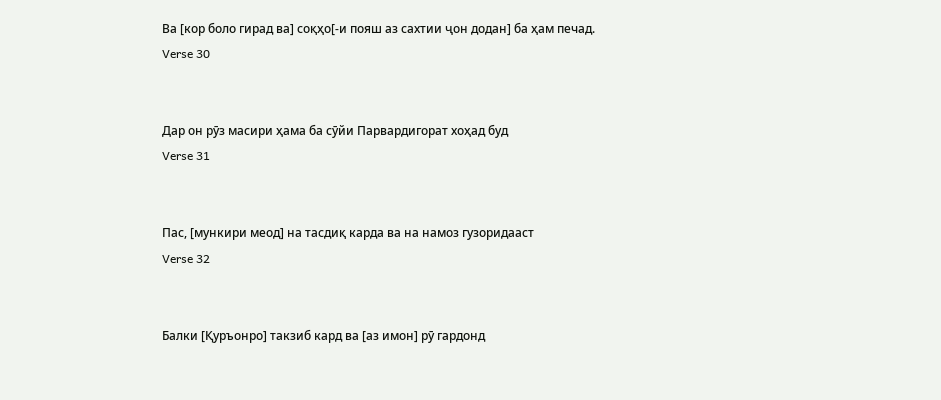Ва [кор боло гирад ва] соқҳо[-и пояш аз сахтии ҷон додан] ба ҳам печад.
Verse 30


Дар он рӯз масири ҳама ба сӯйи Парвардигорат хоҳад буд
Verse 31


Пас, [мункири меод] на тасдиқ карда ва на намоз гузоридааст
Verse 32


Балки [Қуръонро] такзиб кард ва [аз имон] рӯ гардонд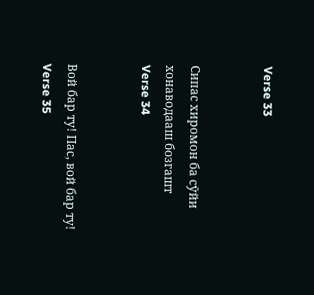Verse 33


Сипас хиромон ба сӯйи хонаводааш бозгашт
Verse 34


Вой бар ту! Пас, вой бар ту!
Verse 35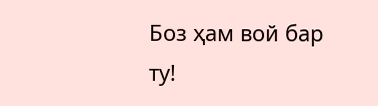Боз ҳам вой бар ту!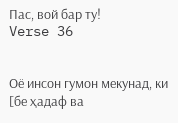Пас, вой бар ту!
Verse 36


Оё инсон гумон мекунад, ки [бе ҳадаф ва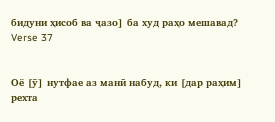бидуни ҳисоб ва ҷазо] ба худ раҳо мешавад?
Verse 37


Оё [ӯ] нутфае аз манӣ набуд, ки [дар раҳим] рехта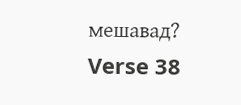мешавад?
Verse 38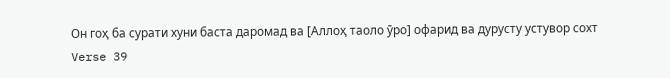Он гоҳ ба сурати хуни баста даромад ва [Аллоҳ таоло ӯро] офарид ва дурусту устувор сохт
Verse 39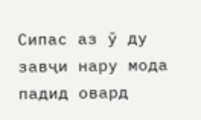Сипас аз ӯ ду завҷи нару мода падид овард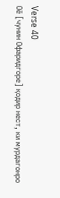Verse 40
Оё [чунин Офаридгоре] қодир нест, ки мурдагонро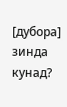[дубора] зинда кунад?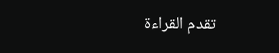تقدم القراءة